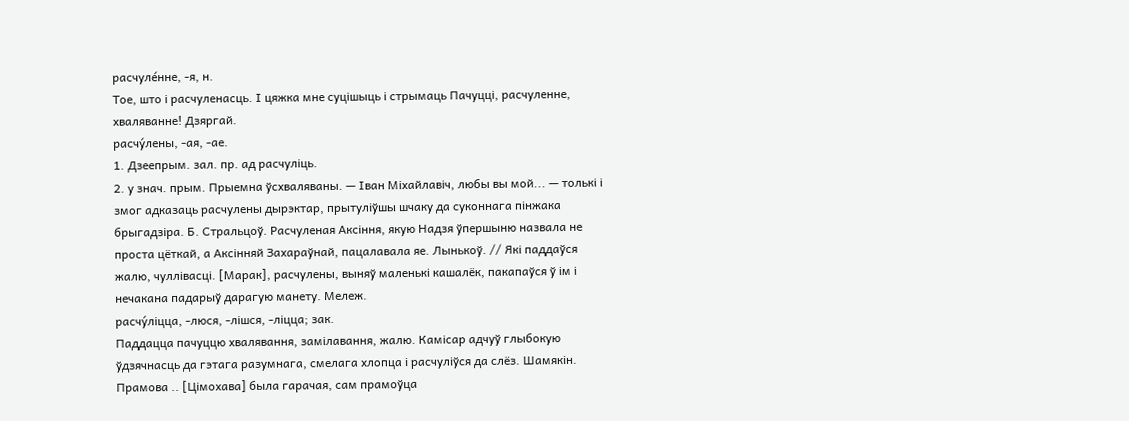расчуле́нне, ‑я, н.
Тое, што і расчуленасць. І цяжка мне суцішыць і стрымаць Пачуцці, расчуленне, хваляванне! Дзяргай.
расчу́лены, ‑ая, ‑ае.
1. Дзеепрым. зал. пр. ад расчуліць.
2. у знач. прым. Прыемна ўсхваляваны. — Іван Міхайлавіч, любы вы мой... — толькі і змог адказаць расчулены дырэктар, прытуліўшы шчаку да суконнага пінжака брыгадзіра. Б. Стральцоў. Расчуленая Аксіння, якую Надзя ўпершыню назвала не проста цёткай, а Аксінняй Захараўнай, пацалавала яе. Лынькоў. // Які паддаўся жалю, чуллівасці. [Марак], расчулены, выняў маленькі кашалёк, пакапаўся ў ім і нечакана падарыў дарагую манету. Мележ.
расчу́ліцца, ‑люся, ‑лішся, ‑ліцца; зак.
Паддацца пачуццю хвалявання, замілавання, жалю. Камісар адчуў глыбокую ўдзячнасць да гэтага разумнага, смелага хлопца і расчуліўся да слёз. Шамякін. Прамова .. [Цімохава] была гарачая, сам прамоўца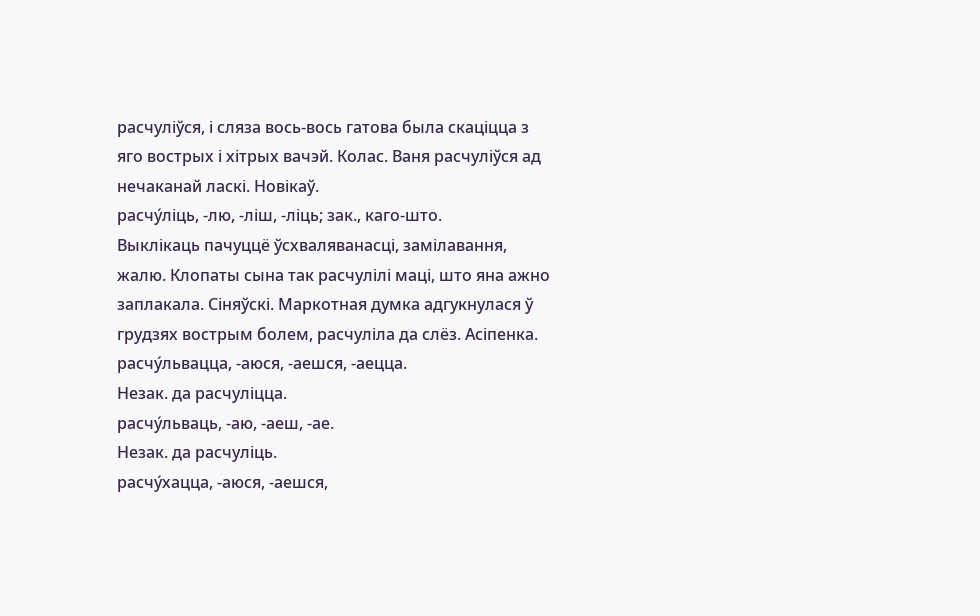расчуліўся, і сляза вось-вось гатова была скаціцца з яго вострых і хітрых вачэй. Колас. Ваня расчуліўся ад нечаканай ласкі. Новікаў.
расчу́ліць, ‑лю, ‑ліш, ‑ліць; зак., каго-што.
Выклікаць пачуццё ўсхваляванасці, замілавання, жалю. Клопаты сына так расчулілі маці, што яна ажно заплакала. Сіняўскі. Маркотная думка адгукнулася ў грудзях вострым болем, расчуліла да слёз. Асіпенка.
расчу́львацца, ‑аюся, ‑аешся, ‑аецца.
Незак. да расчуліцца.
расчу́льваць, ‑аю, ‑аеш, ‑ае.
Незак. да расчуліць.
расчу́хацца, ‑аюся, ‑аешся,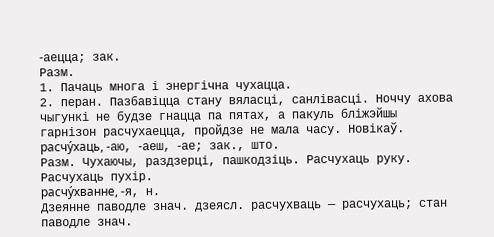‑аецца; зак.
Разм.
1. Пачаць многа і энергічна чухацца.
2. перан. Пазбавіцца стану вяласці, санлівасці. Ноччу ахова чыгункі не будзе гнацца па пятах, а пакуль бліжэйшы гарнізон расчухаецца, пройдзе не мала часу. Новікаў.
расчу́хаць, ‑аю, ‑аеш, ‑ае; зак., што.
Разм. Чухаючы, раздзерці, пашкодзіць. Расчухаць руку. Расчухаць пухір.
расчу́хванне, ‑я, н.
Дзеянне паводле знач. дзеясл. расчухваць — расчухаць; стан паводле знач.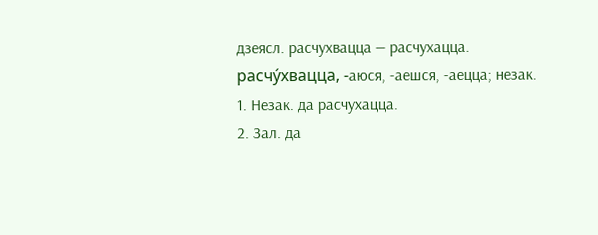дзеясл. расчухвацца — расчухацца.
расчу́хвацца, ‑аюся, ‑аешся, ‑аецца; незак.
1. Незак. да расчухацца.
2. Зал. да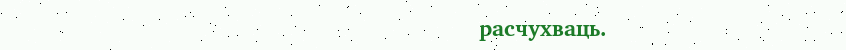расчухваць.